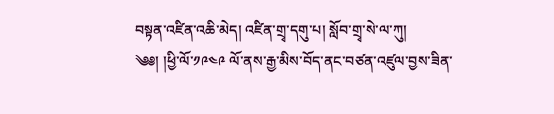བསྟན་འཛིན་འཆི་མེད། འཛིན་གྲྭ་དགུ་པ། སློབ་གྲྭ་སེ་ལ་ཀུ།
༄༅། །ཕྱི་ལོ་༡༩༤༩ ལོ་ནས་རྒྱ་མིས་བོད་ནང་བཙན་འཛུལ་བྱས་ཟིན་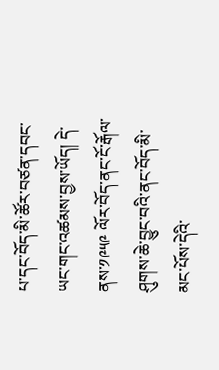པ་དང་བོད་མི་ཚོར་བཙན་དབང་ཡང་གང་འཚམས་བྱས་ཡོད། དེ་ནས་༡༩༥༩ ལོར་བོད་ནང་ངོ་རྒོལ་ཤུགས་ཆེ་བྱུང་བའི་ནང་བོད་མི་མང་པོས་དེའི་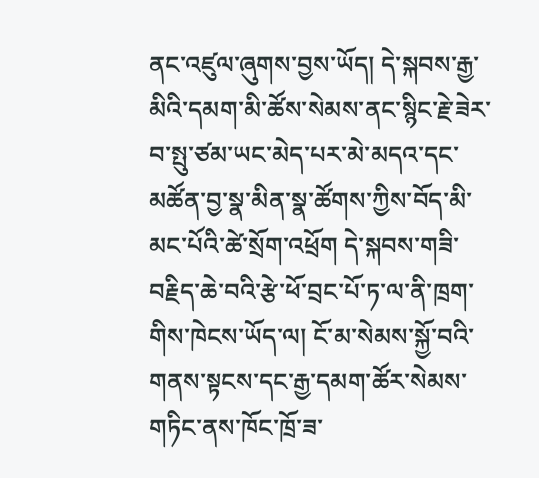ནང་འཛུལ་ཞུགས་བྱས་ཡོད། དེ་སྐབས་རྒྱ་མིའི་དམག་མི་ཚོས་སེམས་ནང་སྙིང་རྗེ་ཟེར་བ་སྤུ་ཙམ་ཡང་མེད་པར་མེ་མདའ་དང་མཚོན་བྱ་སྣ་མིན་སྣ་ཚོགས་ཀྱིས་བོད་མི་མང་པོའི་ཚེ་སྲོག་འཕྲོག དེ་སྐབས་གཟི་བརྗིད་ཆེ་བའི་རྩེ་ཕོ་བྲང་པོ་ཏ་ལ་ནི་ཁྲག་གིས་ཁེངས་ཡོད་ལ། ངོ་མ་སེམས་སྐྱོ་བའི་གནས་སྟངས་དང་རྒྱ་དམག་ཚོར་སེམས་གཏིང་ནས་ཁོང་ཁྲོ་ཟ་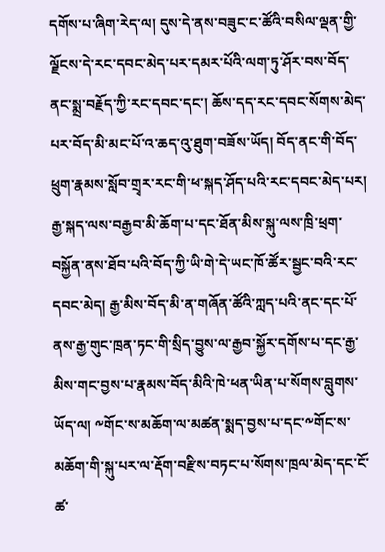དགོས་པ་ཞིག་རེད་ལ། དུས་དེ་ནས་བཟུང་ང་ཚོའི་བསིལ་ལྡན་གྱི་ལྗོངས་དེ་རང་དབང་མེད་པར་དམར་པོའི་ལག་ཏུ་ཤོར་བས་བོད་ནང་སྨྲ་བརྗོད་ཀྱི་རང་དབང་དང་། ཆོས་དད་རང་དབང་སོགས་མེད་པར་བོད་མི་མང་པོ་འ་ཆད་འུ་ཐུག་བཟོས་ཡོད། བོད་ནང་གི་བོད་ཕྲུག་རྣམས་སློབ་གྲྭར་རང་གི་ཕ་སྐད་ཤོད་པའི་རང་དབང་མེད་པར། རྒྱ་སྐད་ལས་བརྒྱབ་མི་ཆོག་པ་དང་ཐོན་མིས་སྐུ་ལས་ཁྲི་ཕྲག་བསྐྱོན་ནས་ཐོབ་པའི་བོད་ཀྱི་ཡི་གེ་དེ་ཡང་ཁོ་ཚོར་སྦྱང་བའི་རང་དབང་མེད། རྒྱ་མིས་བོད་མི་ན་གཞོན་ཚོའི་ཀླད་པའི་ནང་དང་པོ་ནས་རྒྱ་གུང་ཁྲན་ཏང་གི་སྲིད་བྱུས་ལ་རྒྱབ་སྐྱོར་དགོས་པ་དང་རྒྱ་མིས་གང་བྱས་པ་རྣམས་བོད་མིའི་ཁེ་ཕན་ཡིན་པ་སོགས་བླུགས་ཡོད་ལ། ༸གོང་ས་མཆོག་ལ་མཚན་སྨད་བྱས་པ་དང་༸གོང་ས་མཆོག་གི་སྐུ་པར་ལ་རྡོག་བརྫིས་བཏང་པ་སོགས་ཁྲལ་མེད་དང་ངོ་ཚ་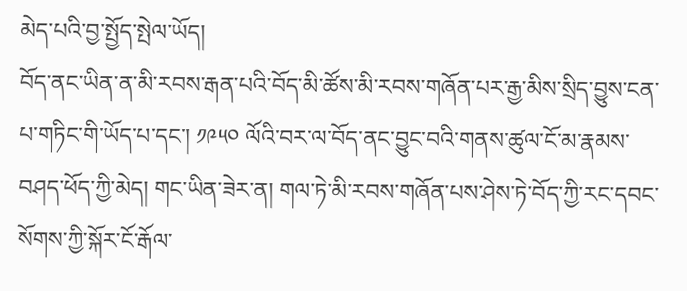མེད་པའི་བྱ་སྤྱོད་སྤེལ་ཡོད།
བོད་ནང་ཡིན་ན་མི་རབས་རྒན་པའི་བོད་མི་ཚོས་མི་རབས་གཞོན་པར་རྒྱ་མིས་སྲིད་བྱུས་ངན་པ་གཏིང་གི་ཡོད་པ་དང་། ༡༩༥༠ ལོའི་བར་ལ་བོད་ནང་བྱུང་བའི་གནས་ཚུལ་ངོ་མ་རྣམས་བཤད་ཕོད་ཀྱི་མེད། གང་ཡིན་ཟེར་ན། གལ་ཏེ་མི་རབས་གཞོན་པས་ཤེས་ཏེ་བོད་ཀྱི་རང་དབང་སོགས་ཀྱི་སྐོར་ངོ་རྒོལ་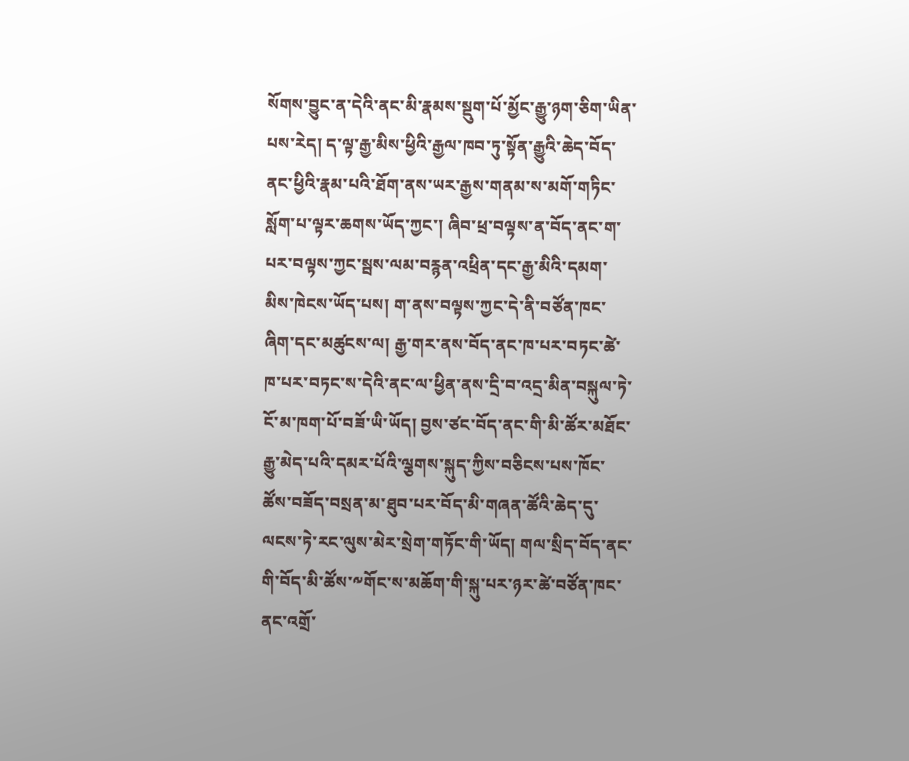སོགས་བྱུང་ན་དེའི་ནང་མི་རྣམས་སྡུག་པོ་མྱོང་རྒྱུ་ཉག་ཅིག་ཡིན་པས་རེད། ད་ལྟ་རྒྱ་མིས་ཕྱིའི་རྒྱལ་ཁབ་ཏུ་སྟོན་རྒྱུའི་ཆེད་བོད་ནང་ཕྱིའི་རྣམ་པའི་ཐོག་ནས་ཡར་རྒྱས་གནམ་ས་མགོ་གཏིང་སློག་པ་ལྟར་ཆགས་ཡོད་ཀྱང་། ཞིབ་ཕྲ་བལྟས་ན་བོད་ནང་ག་པར་བལྟས་ཀྱང་སྦས་ལམ་བརྙན་འཕྲིན་དང་རྒྱ་མིའི་དམག་མིས་ཁེངས་ཡོད་པས། ག་ནས་བལྟས་ཀྱང་དེ་ནི་བཙོན་ཁང་ཞིག་དང་མཚུངས་ལ། རྒྱ་གར་ནས་བོད་ནང་ཁ་པར་བཏང་ཚེ་ཁ་པར་བཏང་ས་དེའི་ནང་ལ་ཕྱིན་ནས་དྲི་བ་འདྲ་མིན་བསྐུལ་ཏེ་ངོ་མ་ཁག་པོ་བཟོ་ཡི་ཡོད། བྱས་ཙང་བོད་ནང་གི་མི་ཚོར་མཐོང་རྒྱུ་མེད་པའི་དམར་པོའི་ལྕགས་སྐུད་ཀྱིས་བཅིངས་པས་ཁོང་ཚོས་བཟོད་བསྲན་མ་ཐུབ་པར་བོད་མི་གཞན་ཚོའི་ཆེད་དུ་ལངས་ཏེ་རང་ལུས་མེར་སྲེག་གཏོང་གི་ཡོད། གལ་སྲིད་བོད་ནང་གི་བོད་མི་ཚོས་༸གོང་ས་མཆོག་གི་སྐུ་པར་ཉར་ཚེ་བཙོན་ཁང་ནང་འགྲོ་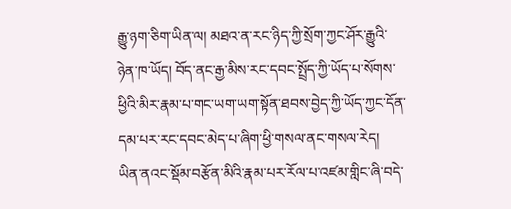རྒྱུ་ཉག་ཅིག་ཡིན་ལ། མཐའ་ན་རང་ཉིད་ཀྱི་སྲོག་ཀྱང་ཤོར་རྒྱུའི་ཉེན་ཁ་ཡོད། བོད་ནང་རྒྱ་མིས་རང་དབང་སྤྲོད་ཀྱི་ཡོད་པ་སོགས་ཕྱིའི་མིར་རྣམ་པ་གང་ཡག་ཡག་སྟོན་ཐབས་བྱེད་ཀྱི་ཡོད་ཀྱང་དོན་དམ་པར་རང་དབང་མེད་པ་ཞིག་ཕྱི་གསལ་ནང་གསལ་རེད།
ཡིན་ནའང་སྡོམ་བརྩོན་མིའི་རྣམ་པར་རོལ་པ་འཛམ་གླིང་ཞི་བདེ་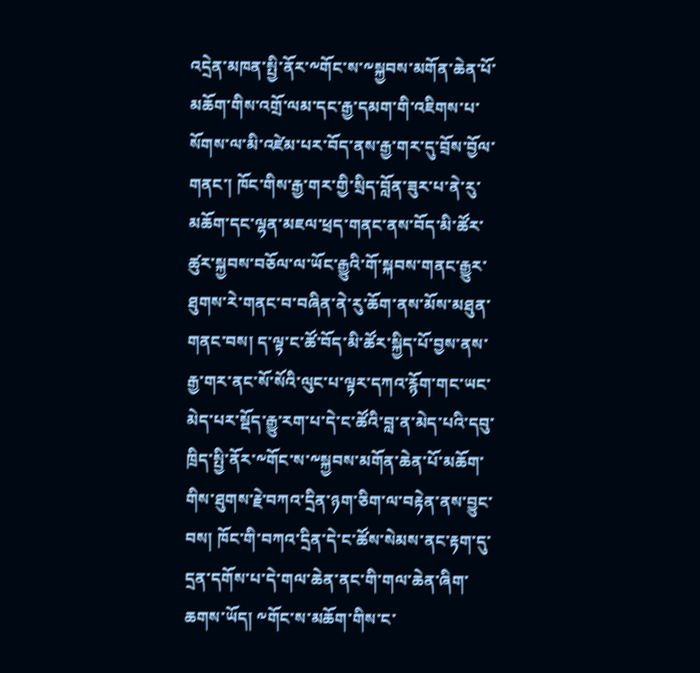འདྲེན་མཁན་སྤྱི་ནོར་༸གོང་ས་༸སྐྱབས་མགོན་ཆེན་པོ་མཆོག་གིས་འགྲོ་ལམ་དང་རྒྱ་དམག་གི་འཇིགས་པ་སོགས་ལ་མི་འཛེམ་པར་བོད་ནས་རྒྱ་གར་དུ་བྲོས་བྱོལ་གནང་། ཁོང་གིས་རྒྱ་གར་གྱི་སྲིད་བློན་ཟུར་པ་ནེ་རུ་མཆོག་དང་ལྷན་མཇལ་ཕྲད་གནང་ནས་བོད་མི་ཚོར་ཚུར་སྐྱབས་བཅོལ་ལ་ཡོང་རྒྱུའི་གོ་སྐབས་གནང་རྒྱུར་ཐུགས་རེ་གནང་བ་བཞིན་ནེ་རུ་ཆོག་ནས་མོས་མཐུན་གནང་བས། ད་ལྟ་ང་ཚོ་བོད་མི་ཚོར་སྐྱིད་པོ་བྱས་ནས་རྒྱ་གར་ནང་སོ་སོའི་ལུང་པ་ལྟར་དཀའ་རྙོག་གང་ཡང་མེད་པར་སྡོད་རྒྱུ་རག་པ་དེ་ང་ཚོའི་བླ་ན་མེད་པའི་དབུ་ཁྲིད་སྤྱི་ནོར་༸གོང་ས་༸སྐྱབས་མགོན་ཆེན་པོ་མཆོག་གིས་ཐུགས་རྗེ་བཀའ་དྲིན་ཉག་ཅིག་ལ་བརྟེན་ནས་བྱུང་བས། ཁོང་གི་བཀའ་དྲིན་དེ་ང་ཚོས་སེམས་ནང་རྟག་དུ་དྲན་དགོས་པ་དེ་གལ་ཆེན་ནང་གི་གལ་ཆེན་ཞིག་ཆགས་ཡོད། ༸གོང་ས་མཆོག་གིས་ང་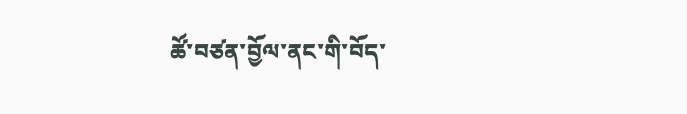ཚོ་བཙན་བྱོལ་ནང་གི་བོད་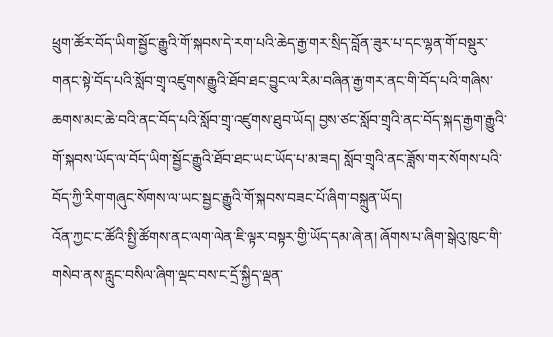ཕྲུག་ཚོར་བོད་ཡིག་སྦྱོང་རྒྱུའི་གོ་སྐབས་དེ་རག་པའི་ཆེད་རྒྱ་གར་སྲིད་བློན་ཟུར་པ་དང་ལྷན་གོ་བསྡུར་གནང་སྟེ་བོད་པའི་སློབ་གྲྭ་འཛུགས་རྒྱུའི་ཐོབ་ཐང་བྱུང་ལ་རིམ་བཞིན་རྒྱ་གར་ནང་གི་བོད་པའི་གཞིས་ཆགས་མང་ཆེ་བའི་ནང་བོད་པའི་སློབ་གྲྭ་འཛུགས་ཐུབ་ཡོད། བྱས་ཙང་སློབ་གྲྭའི་ནང་བོད་སྐད་རྒྱག་རྒྱུའི་གོ་སྐབས་ཡོད་ལ་བོད་ཡིག་སྦྱོང་རྒྱུའི་ཐོབ་ཐང་ཡང་ཡོད་པ་མ་ཟད། སློབ་གྲྭའི་ནང་ཟློས་གར་སོགས་པའི་བོད་ཀྱི་རིག་གཞུང་སོགས་ལ་ཡང་སྦྱང་རྒྱུའི་གོ་སྐབས་བཟང་པོ་ཞིག་བསྐྲུན་ཡོད།
འོན་ཀྱང་ང་ཚོའི་སྤྱི་ཚོགས་ནང་ལག་ལེན་ཇི་ལྟར་བསྟར་གྱི་ཡོད་དམ་ཞེ་ན། ཞོགས་པ་ཞིག་སྒེའུ་ཁུང་གི་གསེབ་ནས་རླུང་བསིལ་ཞིག་ལྡང་བས་ང་དྲོ་སྐྱིད་ལྡན་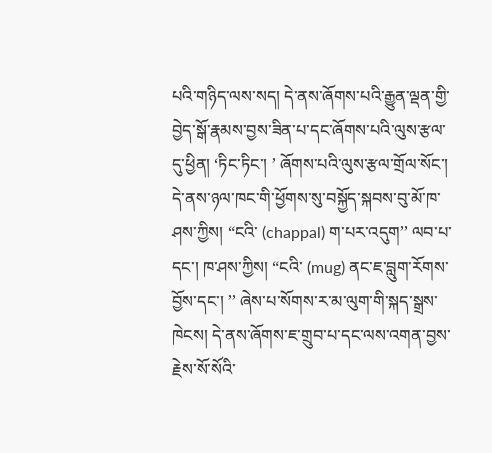པའི་གཉིད་ལས་སད། དེ་ནས་ཞོགས་པའི་རྒྱུན་ལྡན་གྱི་བྱེད་སྒོ་རྣམས་བྱས་ཟིན་པ་དང་ཞོགས་པའི་ལུས་རྩལ་དུ་ཕྱིན། ‘ཏིང་ཏིང་། ’ ཞོགས་པའི་ལུས་རྩལ་གྲོལ་སོང་། དེ་ནས་ཉལ་ཁང་གི་ཕྱོགས་སུ་བསྐྱོད་སྐབས་བུ་མོ་ཁ་ཤས་ཀྱིས། “ངའི་ (chappal) ག་པར་འདུག’’ ལབ་པ་དང་། ཁ་ཤས་ཀྱིས། “ངའི་ (mug) ནང་ཇ་བླུག་རོགས་བྱོས་དང་། ’’ ཞེས་པ་སོགས་ར་མ་ལུག་གི་སྐད་སྒྲས་ཁེངས། དེ་ནས་ཞོགས་ཇ་གྲུབ་པ་དང་ལས་འགན་བྱས་རྗེས་སོ་སོའི་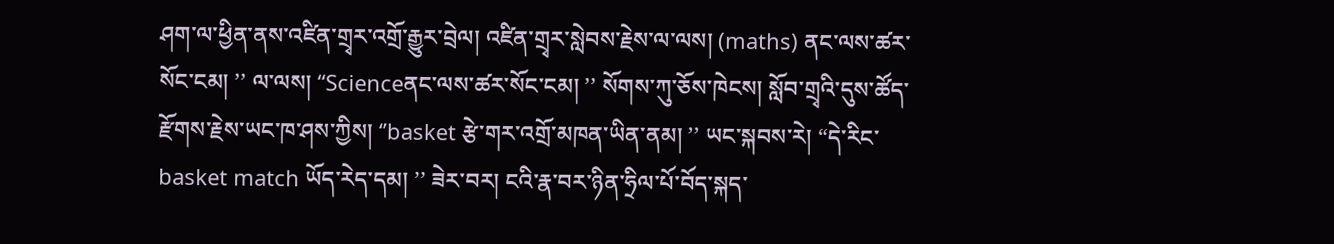ཤག་ལ་ཕྱིན་ནས་འཛིན་གྲྭར་འགྲོ་རྒྱུར་བྲེལ། འཛིན་གྲྭར་སླེབས་རྗེས་ལ་ལས། (maths) ནང་ལས་ཚར་སོང་ངམ། ’’ ལ་ལས། “Scienceནང་ལས་ཚར་སོང་ངམ། ’’ སོགས་ཀུ་ཅོས་ཁེངས། སློབ་གྲྭའི་དུས་ཚོད་རྫོགས་རྗེས་ཡང་ཁ་ཤས་ཀྱིས། ‘’basket རྩེ་གར་འགྲོ་མཁན་ཡིན་ནམ། ’’ ཡང་སྐབས་རེ། “དེ་རིང་ basket match ཡོད་རེད་དམ། ’’ ཟེར་བར། ངའི་རྣ་བར་ཉིན་ཧྲིལ་པོ་བོད་སྐད་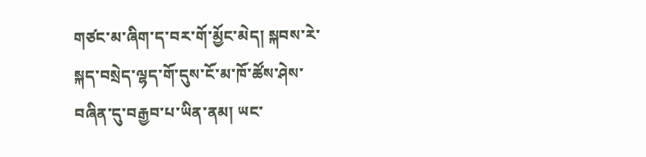གཙང་མ་ཞིག་ད་བར་གོ་མྱོང་མེད། སྐབས་རེ་སྐད་བསྲེད་ལྷད་གོ་དུས་ངོ་མ་ཁོ་ཚོས་ཤེས་བཞིན་དུ་བརྒྱབ་པ་ཡིན་ནམ། ཡང་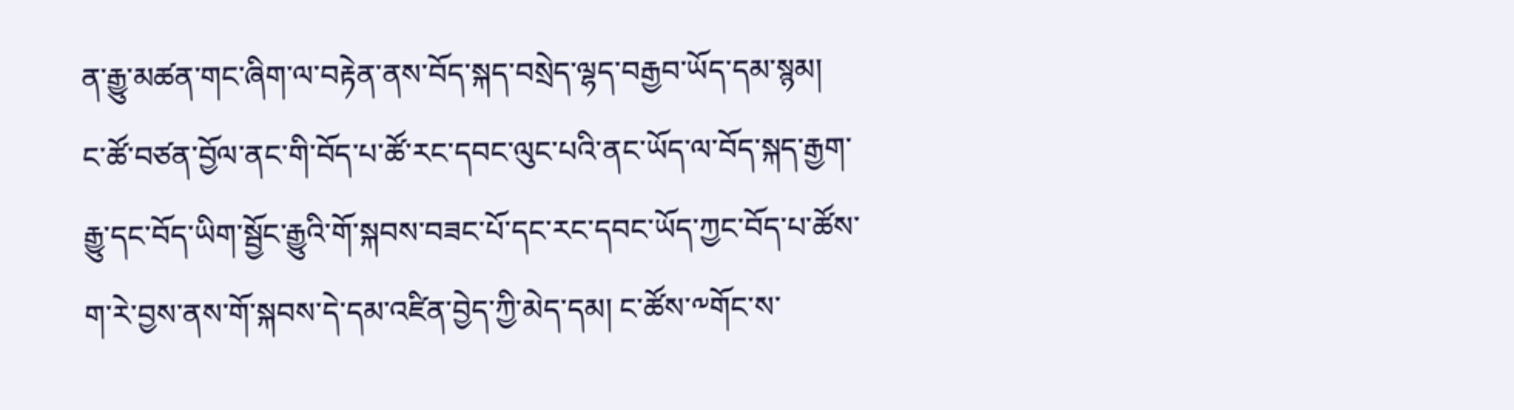ན་རྒྱུ་མཚན་གང་ཞིག་ལ་བརྟེན་ནས་བོད་སྐད་བསྲེད་ལྷད་བརྒྱབ་ཡོད་དམ་སྙམ།
ང་ཚོ་བཙན་བྱོལ་ནང་གི་བོད་པ་ཚོ་རང་དབང་ལུང་པའི་ནང་ཡོད་ལ་བོད་སྐད་རྒྱག་རྒྱུ་དང་བོད་ཡིག་སྦྱོང་རྒྱུའི་གོ་སྐབས་བཟང་པོ་དང་རང་དབང་ཡོད་ཀྱང་བོད་པ་ཚོས་ག་རེ་བྱས་ནས་གོ་སྐབས་དེ་དམ་འཛིན་བྱེད་ཀྱི་མེད་དམ། ང་ཚོས་༸གོང་ས་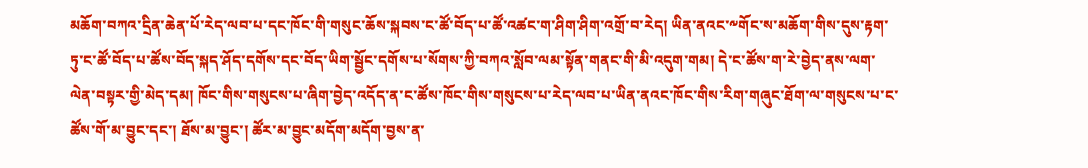མཆོག་བཀའ་དྲིན་ཆེན་པོ་རེད་ལབ་པ་དང་ཁོང་གི་གསུང་ཆོས་སྐབས་ང་ཚོ་བོད་པ་ཚོ་འཚང་ག་ཤིག་ཤིག་འགྲོ་བ་རེད། ཡིན་ནའང་༸གོང་ས་མཆོག་གིས་དུས་རྟག་ཏུ་ང་ཚོ་བོད་པ་ཚོས་བོད་སྐད་ཤོད་དགོས་དང་བོད་ཡིག་སྦྱོང་དགོས་པ་སོགས་ཀྱི་བཀའ་སློབ་ལམ་སྟོན་གནང་གི་མི་འདུག་གམ། དེ་ང་ཚོས་ག་རེ་བྱེད་ནས་ལག་ལེན་བསྟར་གྱི་མེད་དམ། ཁོང་གིས་གསུངས་པ་ཞིག་བྱེད་འདོད་ན་ང་ཚོས་ཁོང་གིས་གསུངས་པ་རེད་ལབ་པ་ཡིན་ནའང་ཁོང་གིས་རིག་གཞུང་ཐོག་ལ་གསུངས་པ་ང་ཚོས་གོ་མ་བྱུང་དང་། ཐོས་མ་བྱུང་། ཚོར་མ་བྱུང་མདོག་མདོག་བྱས་ན་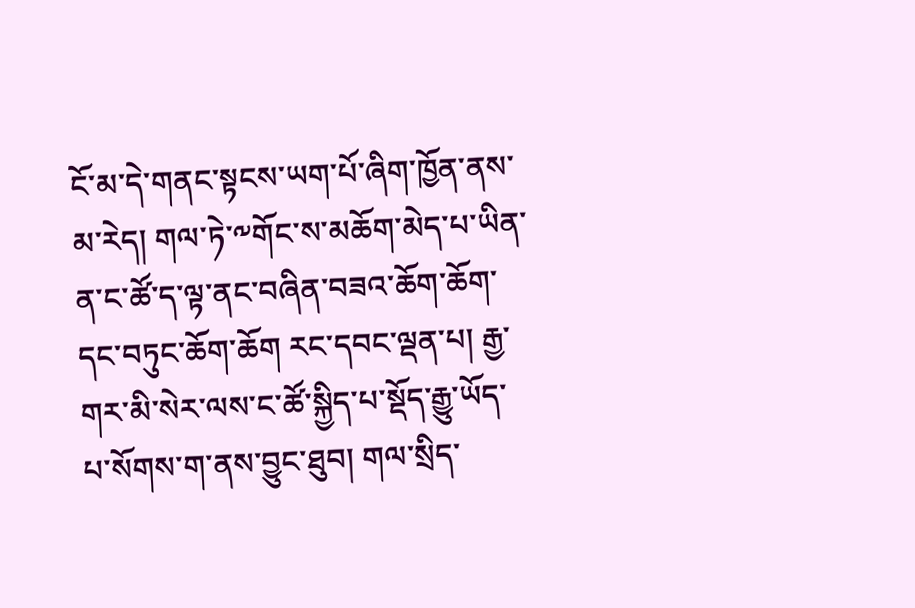ངོ་མ་དེ་གནང་སྟངས་ཡག་པོ་ཞིག་ཁྱོན་ནས་མ་རེད། གལ་ཏེ་༸གོང་ས་མཆོག་མེད་པ་ཡིན་ན་ང་ཚོ་ད་ལྟ་ནང་བཞིན་བཟའ་ཆོག་ཆོག་དང་བཏུང་ཆོག་ཆོག རང་དབང་ལྡན་པ། རྒྱ་གར་མི་སེར་ལས་ང་ཚོ་སྐྱིད་པ་སྡོད་རྒྱུ་ཡོད་པ་སོགས་ག་ནས་བྱུང་ཐུབ། གལ་སྲིད་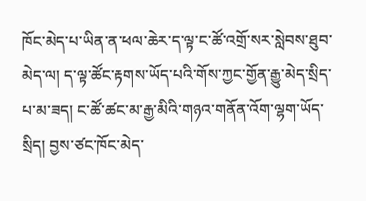ཁོང་མེད་པ་ཡིན་ན་ཕལ་ཆེར་ད་ལྟ་ང་ཚོ་འགྲོ་སར་སླེབས་ཐུབ་མེད་ལ། ད་ལྟ་ཚོང་རྟགས་ཡོད་པའི་གོས་ཀྱང་གྱོན་རྒྱུ་མེད་སྲིད་པ་མ་ཟད། ང་ཚོ་ཚང་མ་རྒྱ་མིའི་གཉའ་གནོན་འོག་ལྷག་ཡོད་སྲིད། བྱས་ཙང་ཁོང་མེད་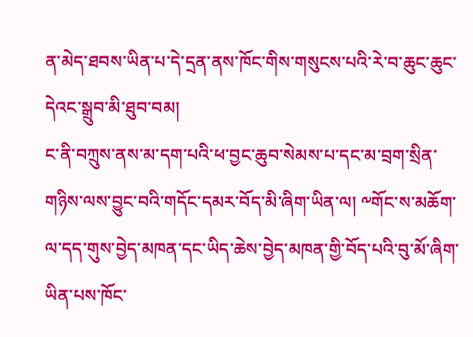ན་མེད་ཐབས་ཡིན་པ་དེ་དྲན་ནས་ཁོང་གིས་གསུངས་པའི་རེ་བ་ཆུང་ཆུང་དེའང་སྒྲུབ་མི་ཐུབ་བམ།
ང་ནི་བཀྲུས་ནས་མ་དག་པའི་ཕ་བྱང་ཆུབ་སེམས་པ་དང་མ་བྲག་སྲིན་གཉིས་ལས་བྱུང་བའི་གདོང་དམར་བོད་མི་ཞིག་ཡིན་ལ། ༸གོང་ས་མཆོག་ལ་དད་གུས་བྱེད་མཁན་དང་ཡིད་ཆེས་བྱེད་མཁན་གྱི་བོད་པའི་བུ་མོ་ཞིག་ཡིན་པས་ཁོང་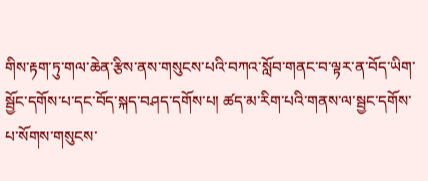གིས་རྟག་ཏུ་གལ་ཆེན་རྩིས་ནས་གསུངས་པའི་བཀའ་སློབ་གནང་བ་ལྟར་ན་བོད་ཡིག་སྦྱོང་དགོས་པ་དང་བོད་སྐད་བཤད་དགོས་པ། ཚད་མ་རིག་པའི་གནས་ལ་སྦྱང་དགོས་པ་སོགས་གསུངས་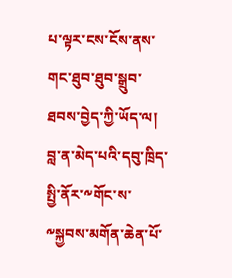པ་ལྟར་ངས་ངོས་ནས་གང་ཐུབ་ཐུབ་སྒྲུབ་ཐབས་བྱེད་ཀྱི་ཡོད་ལ། བླ་ན་མེད་པའི་དབུ་ཁྲིད་སྤྱི་ནོར་༸གོང་ས་༸སྐྱབས་མགོན་ཆེན་པོ་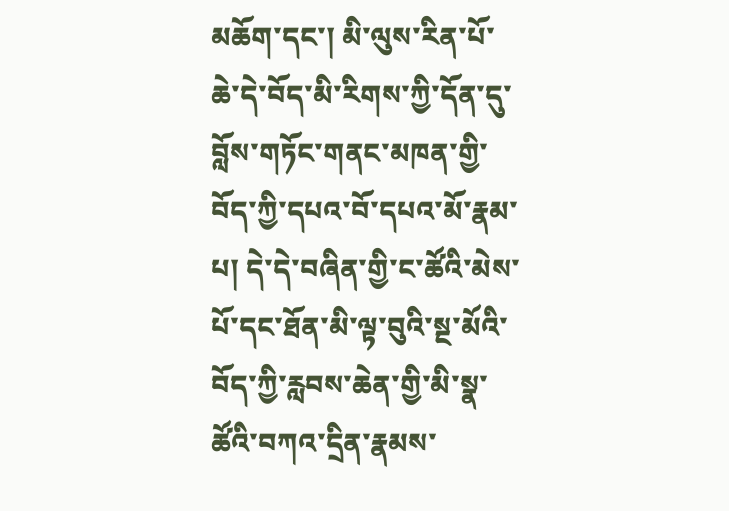མཆོག་དང་། མི་ལུས་རིན་པོ་ཆེ་དེ་བོད་མི་རིགས་ཀྱི་དོན་དུ་བློས་གཏོང་གནང་མཁན་གྱི་བོད་ཀྱི་དཔའ་བོ་དཔའ་མོ་རྣམ་པ། དེ་དེ་བཞིན་གྱི་ང་ཚོའི་མེས་པོ་དང་ཐོན་མི་ལྟ་བུའི་སྔ་མོའི་བོད་ཀྱི་རླབས་ཆེན་གྱི་མི་སྣ་ཚོའི་བཀའ་དྲིན་རྣམས་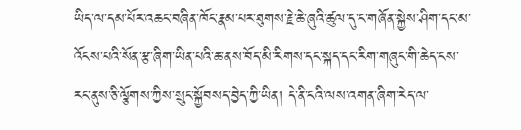ཡིད་ལ་དམ་པོར་འཆང་བཞིན་ཁོང་རྣམ་པར་ཐུགས་རྗེ་ཆེ་ཞུའི་ཚུལ་དུ་ང་གཞོན་སྐྱེས་ཤིག་དང་མ་འོངས་པའི་སོན་རྩ་ཞིག་ཡིན་པའི་ཆ་ནས་བོད་མི་རིགས་དང་སྐད་དང་རིག་གཞུང་གི་ཆེད་ངས་རང་ནུས་ཅི་ལྕོགས་ཀྱིས་སྲུང་སྐྱོབསད་བྱེད་ཀྱི་ཡིན། དེ་ནི་ངའི་ལས་འགན་ཞིག་རེད་ལ་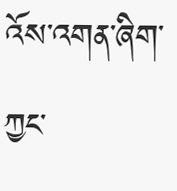འོས་འགན་ཞིག་ཀྱང་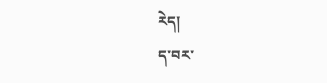རེད།
ད་བར་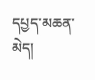དཔྱད་མཆན་མེད།